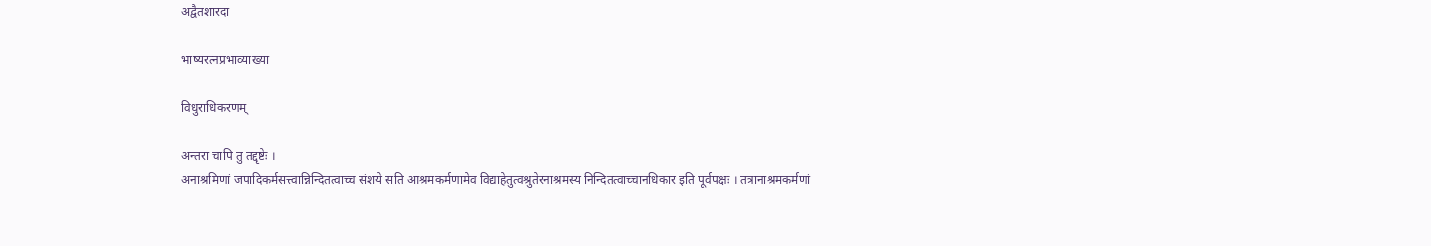अद्वैतशारदा

भाष्यरत्नप्रभाव्याख्या

विधुराधिकरणम्

अन्तरा चापि तु तद्दृष्टेः ।
अनाश्रमिणां जपादिकर्मसत्त्वान्निन्दितत्वाच्च संशये सति आश्रमकर्मणामेव विद्याहेतुत्वश्रुतेरनाश्रमस्य निन्दितत्वाच्चानधिकार इति पूर्वपक्षः । तत्रानाश्रमकर्मणां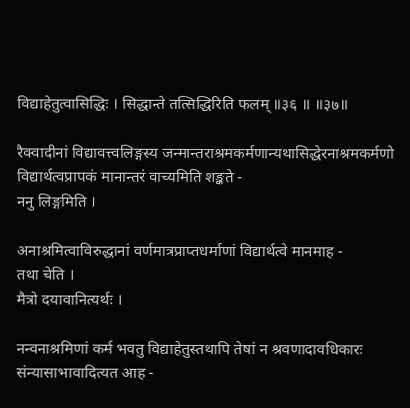विद्याहेतुत्वासिद्धिः । सिद्धान्ते तत्सिद्धिरिति फलम् ॥३६ ॥ ॥३७॥

रैक्वादीनां विद्यावत्त्वलिङ्गस्य जन्मान्तराश्रमकर्मणान्यथासिद्धेरनाश्रमकर्मणो विद्यार्थत्वप्रापकं मानान्तरं वाच्यमिति शङ्कते -
ननु लिङ्गमिति ।

अनाश्रमित्वाविरुद्धानां वर्णमात्रप्राप्तधर्माणां विद्यार्थत्वे मानमाह -
तथा चेति ।
मैत्रो दयावानित्यर्थः ।

नन्वनाश्रमिणां कर्म भवतु विद्याहेतुस्तथापि तेषां न श्रवणादावधिकारः संन्यासाभावादित्यत आह -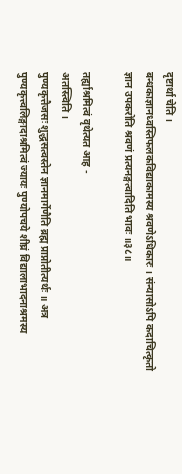दृष्टार्था चेति ।
बन्धकाज्ञानध्वस्तिफलकविद्याकामस्य श्रवणेऽधिकारः । संन्यासोऽपि कदाचित्कृतो ज्ञान उपकरोति श्रवणं प्रत्यनङ्गत्वादिति भावः ॥३८॥

तर्ह्याश्रमित्वं वृथेत्यत आह -
अतस्त्विति ।
पुण्यकृत्तैजसः शुद्धसत्वस्तेन ज्ञानमार्गेणैति ब्रह्म प्राप्नोतीत्यर्थः ॥ अत्र पुण्यकृत्त्वलिङ्गादाश्रमित्वं ज्यायः पुण्योपचये शीघ्रं विद्यालाभादनाश्रमस्य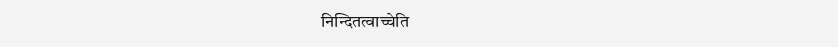निन्दितत्वाच्चेति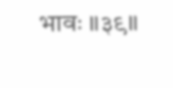भावः ॥३९॥